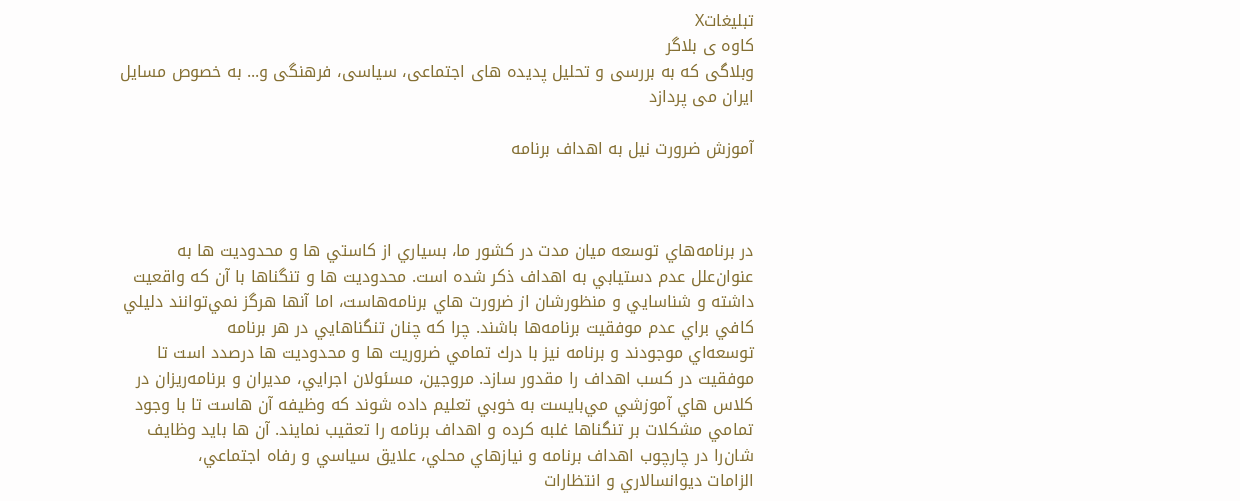تبليغاتX
کاوه ی بلاگر
وبلاگی که به بررسی و تحلیل پدیده های اجتماعی، سیاسی، فرهنگی و... به خصوص مسایل ایران می پردازد

آموزش‌ ضرورت‌ نيل‌ به‌ اهداف‌ برنامه‌



در برنامه‌هاي‌ توسعه‌ ميان‌ مدت‌ در كشور ما، بسياري‌ از كاستي ها و محدوديت ها به‌ عنوان‌علل‌ عدم‌ دستيابي‌ به‌ اهداف‌ ذكر شده‌ است‌. محدوديت ها و تنگناها با آن‌ كه‌ واقعيت‌ داشته ‌و شناسايي‌ و منظورشان‌ از ضرورت هاي‌ برنامه‌هاست‌، اما آنها هرگز نمي‌توانند دليلي‌ كافي ‌براي‌ عدم‌ موفقيت‌ برنامه‌ها باشند. چرا كه‌ چنان‌ تنگناهايي‌ در هر برنامه‌ توسعه‌اي ‌موجودند و برنامه‌ نيز با درك‌ تمامي‌ ضروريت ها و محدوديت ها درصدد است‌ تا موفقيت‌ در كسب‌ اهداف‌ را مقدور سازد. مروجين‌، مسئولان‌ اجرايي‌، مديران‌ و برنامه‌ريزان‌ در كلاس هاي‌ آموزشي‌ مي‌بايست‌ به‌ خوبي‌ تعليم‌ داده‌ شوند كه‌ وظيفه‌ آن هاست‌ تا با وجود تمامي‌ مشكلات‌ بر تنگناها غلبه‌ كرده‌ و اهداف‌ برنامه‌ را تعقيب‌ نمايند. آن ها بايد وظايف شان‌را در چارچوب‌ اهداف‌ برنامه‌ و نيازهاي‌ محلي‌، علايق‌ سياسي‌ و رفاه‌ اجتماعي‌، الزامات ‌ديوانسالاري‌ و انتظارات‌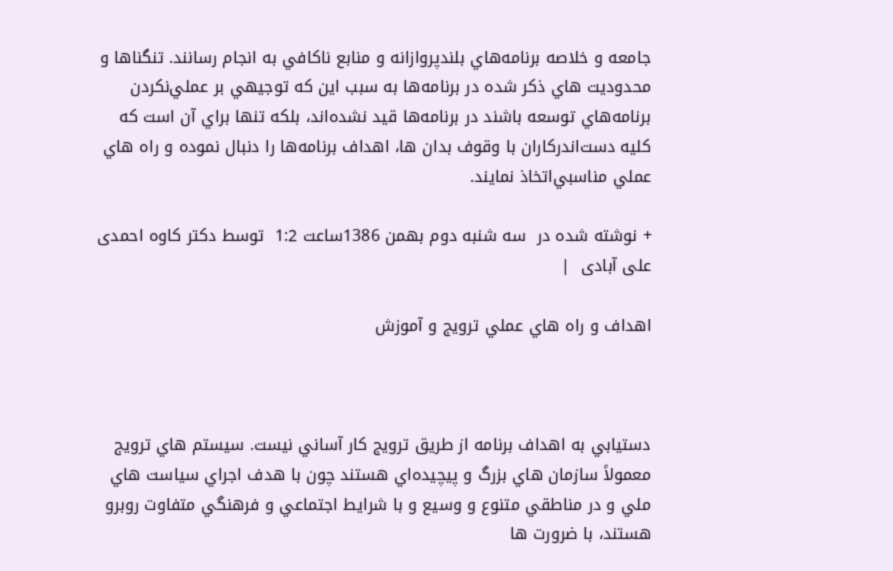جامعه‌ و خلاصه‌ برنامه‌هاي‌ بلندپروازانه‌ و منابع‌ ناكافي‌ به‌ انجام ‌رسانند. تنگناها و محدوديت هاي‌ ذكر شده‌ در برنامه‌ها به‌ سبب‌ اين‌ كه‌ توجيهي‌ بر عملي‌نكردن‌ برنامه‌هاي‌ توسعه‌ باشند در برنامه‌ها قيد نشده‌اند، بلكه‌ تنها براي‌ آن‌ است‌ كه‌ كليه ‌دست‌اندركاران‌ با وقوف‌ بدان ها، اهداف‌ برنامه‌ها را دنبال‌ نموده‌ و راه هاي‌ عملي‌ مناسبي‌اتخاذ نمايند.

+ نوشته شده در  سه شنبه دوم بهمن 1386ساعت 1:2  توسط دکتر کاوه احمدی علی آبادی  |

اهداف‌ و راه هاي‌ عملي‌ ترويج‌ و آموزش‌



دستيابي‌ به‌ اهداف‌ برنامه‌ از طريق‌ ترويج‌ كار آساني‌ نيست‌. سيستم هاي‌ ترويج‌ معمولاً سازمان هاي‌ بزرگ‌ و پيچيده‌اي‌ هستند چون‌ با هدف‌ اجراي‌ سياست هاي‌ ملي‌ و در مناطقي‌ متنوع‌ و وسيع‌ و با شرايط اجتماعي‌ و فرهنگي‌ متفاوت‌ روبرو هستند، با ضرورت ها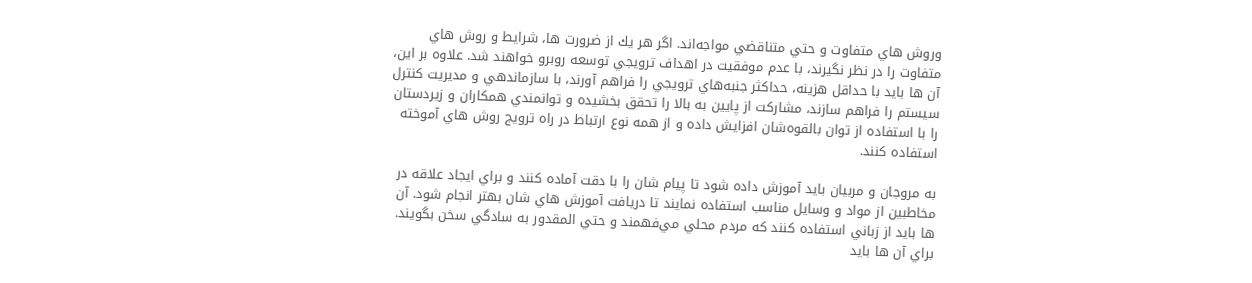وروش هاي‌ متفاوت‌ و حتي‌ متناقضي‌ مواجه‌اند. اگر هر يك‌ از ضرورت ها، شرايط و روش هاي‌ متفاوت‌ را در نظر نگيرند، با عدم‌ موفقيت‌ در اهداف‌ ترويجي‌ توسعه‌ روبرو خواهند شد. علاوه‌ بر اين‌، آن ها بايد با حداقل‌ هزينه‌، حداكثر جنبه‌هاي‌ ترويجي‌ را فراهم‌ آورند، با سازماندهي‌ و مديريت‌ كنترل‌ سيستم‌ را فراهم‌ سازند، مشاركت‌ از پايين‌ به‌ بالا را تحقق‌ بخشيده‌ و توانمندي‌ همكاران‌ و زيردستان‌ را با استفاده‌ از توان‌ بالقوه‌شان‌ افزايش‌ داده‌ و از همه‌ نوع‌ ارتباط در راه‌ ترويج‌ روش هاي‌ آموخته‌ استفاده‌ كنند.

به‌ مروجان‌ و مربيان‌ بايد آموزش‌ داده‌ شود تا پيام شان‌ را با دقت‌ آماده‌ كنند و براي‌ ايجاد علاقه‌ در مخاطبين‌ از مواد و وسايل‌ مناسب‌ استفاده‌ نمايند تا دريافت‌ آموزش هاي شان‌ بهتر انجام‌ شود. آن ها بايد از زباني‌ استفاده‌ كنند كه‌ مردم‌ محلي‌ مي‌فهمند و حتي‌ المقدور به ‌سادگي‌ سخن‌ بگويند. براي‌ آن ها بايد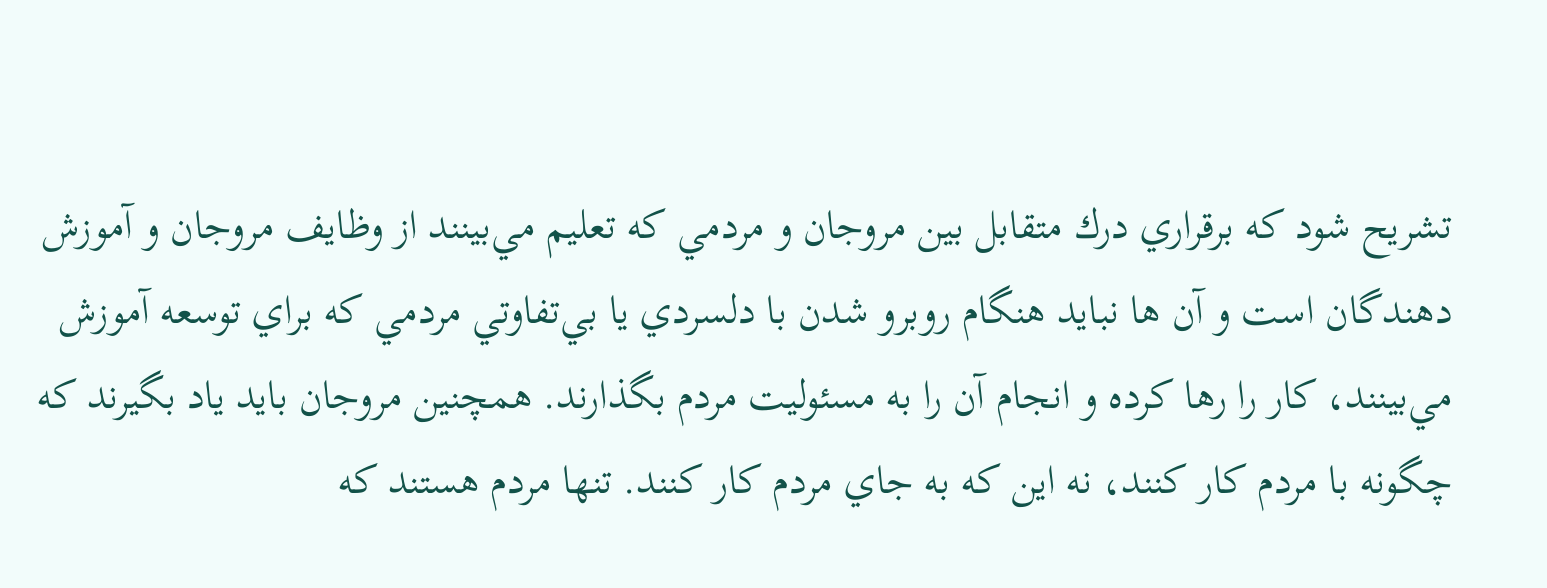تشريح‌ شود كه‌ برقراري‌ درك‌ متقابل‌ بين‌ مروجان‌ و مردمي‌ كه‌ تعليم‌ مي‌بينند از وظايف‌ مروجان‌ و آموزش‌ دهندگان‌ است‌ و آن ها نبايد هنگام ‌روبرو شدن‌ با دلسردي‌ يا بي‌تفاوتي‌ مردمي‌ كه‌ براي‌ توسعه‌ آموزش‌ مي‌بينند، كار را رها كرده‌ و انجام‌ آن‌ را به‌ مسئوليت‌ مردم‌ بگذارند. همچنين‌ مروجان‌ بايد ياد بگيرند كه‌ چگونه ‌با مردم‌ كار كنند، نه‌ اين‌ كه‌ به‌ جاي‌ مردم‌ كار كنند. تنها مردم‌ هستند كه‌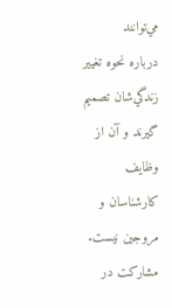مي‌توانند درباره ‌نحوه‌ تغيير زندگي‌شان‌ تصميم‌ گيرند و آن‌ از وظايف‌ كارشناسان‌ و مروجين‌ نيست‌. مشاركت‌ در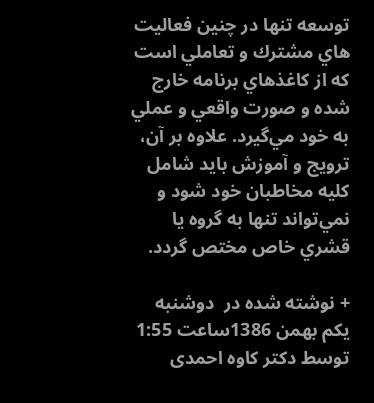توسعه‌ تنها در چنين‌ فعاليت هاي‌ مشترك‌ و تعاملي‌ است‌ كه‌ از كاغذهاي‌ برنامه ‌خارج‌ شده‌ و صورت‌ واقعي‌ و عملي‌ به‌ خود مي‌گيرد. علاوه‌ بر آن‌، ترويج‌ و آموزش‌ بايد شامل‌ كليه‌ مخاطبان‌ خود شود و نمي‌تواند تنها به‌ گروه‌ يا قشري‌ خاص‌ مختص‌ گردد.

+ نوشته شده در  دوشنبه یکم بهمن 1386ساعت 1:55  توسط دکتر کاوه احمدی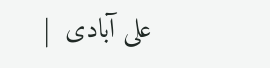علی آبادی  |